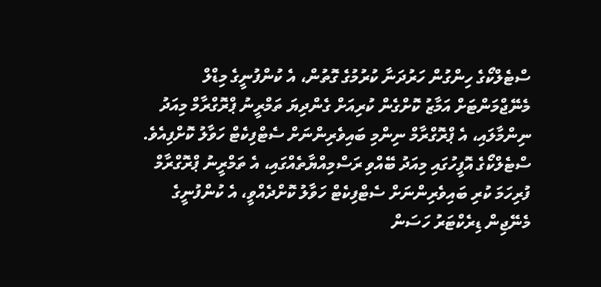ސްޓެލްކޯގެ ހިންގުން ހަރުދަނާ ކުރުމުގެ ގޮތުން، އެ ކުންފުނީގެ މިޑްލް މެނޭޖްމަންޓަށް އަމާޒު ކޮށްގެން ކުރިއަށް ގެންދިޔަ ތަމްރީނު ޕްރޮގްރާމް މިއަދު ނިންމާލައި، އެ ޕްރޮގްރާމް ނިންމި ބައިވެރިންނަށް ސެޓްފިކެޓް ހަވާލު ކޮށްފިއެވެ.
ސްޓެލްކޯގެ އޮފީހުގައި މިއަދު ބޭއްވި ރަސްމިއްޔާތެއްގައި، އެ ތަމްރީނު ޕްރޮގްރާމް ފުރިހަމަ ކުރި ބައިވެރިންނަށް ސެޓްފިކެޓް ހަވާލު ކޮށްދެއްވީ، އެ ކުންފުނީގެ މެނޭޖިން ޑިރެކްޓަރު ހަސަން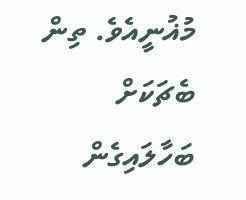މުޣުނީއެވެ. ތިން ބެޗަކަށް ބަހާލައިގެން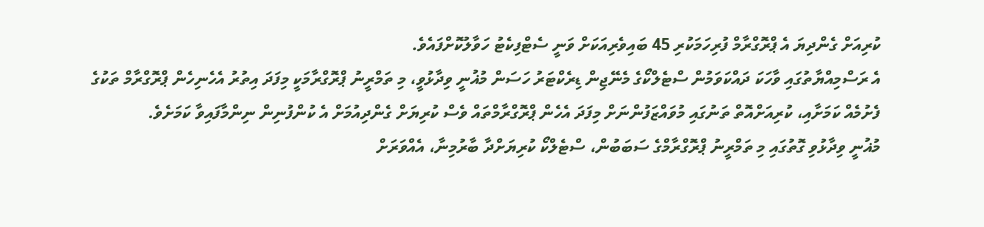ކުރިއަށް ގެންދިޔަ އެ ޕްރޮގްރާމް ފުރިހަމަކުރި 45 ބައިވެރިއަކަށް ވަނީ ސެޓްފިކެޓު ހަވާލުކޮށްފައެވެ.
އެ ރަސްމިއްޔާތުގައި ވާހަކަ ދައްކަވަމުން ސްޓެލްކޯގެ މެނޭޖިން ޑިރެކްޓަރު ހަސަން މުޣުނީ ވިދާޅުވީ، މި ތަމްރީނު ޕްރޮގްރާމަކީ މިފަދަ އިތުރު އެހެނިހެން ޕްރޮގްރާމް ތަކުގެ ފެށުމެއް ކަމަށާއި، ކުރިއަށްއޮތް ތަނުގައި މުވައްޒަފުންނަށް މިފަދަ އެހެން ޕްރޮގްރާމްތައް ވެސް ކުރިޔަށް ގެންދިއުމަށް އެ ކުންފުނިން ނިންމާފައިވާ ކަމަށެވެ.
މުޣުނީ ވިދާޅުވި ގޮތުގައި މި ތަމްރީނު ޕްރޮގްރާމްގެ ސަބަބުން، ސްޓެލްކޯ ކުރިޔަށްދާ ބާރުމިނާ، އެއްވަރަށް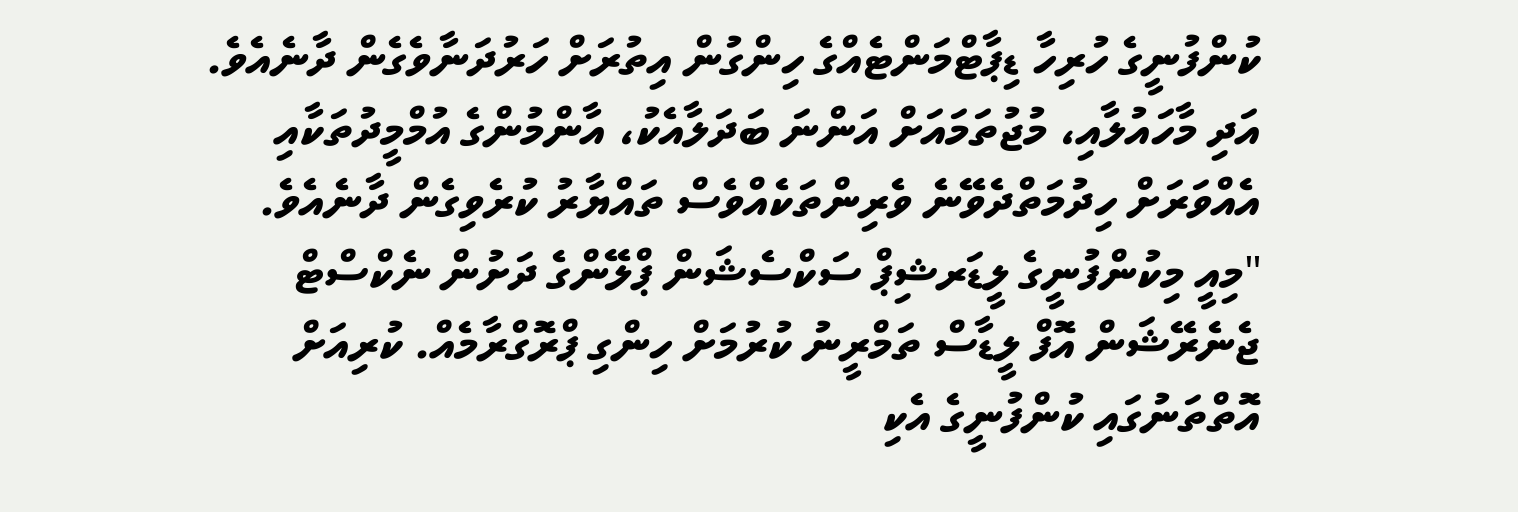ކުންފުނީގެ ހުރިހާ ޑިޕާޓްމަންޓެއްގެ ހިންގުން އިތުރަށް ހަރުދަނާވެގެން ދާނެއެވެ. އަދި މާހައުލާއި، މުޖުތަމައަށް އަންނަ ބަދަލާއެކު، އާންމުންގެ އުމްމީދުތަކާއި އެއްވަރަށް ހިދުމަތްދެވޭނެ ވެރިންތަކެއްވެސް ތައްޔާރު ކުރެވިގެން ދާނެއެވެ.
"މިއީ މިކުންފުނީގެ ލީޑަރޝިޕް ސަކްސެޝަން ޕްލޭންގެ ދަށުން ނެކްސްޓް ޖެނެރޭޝަން އޮފް ލީޑާސް ތަމްރީނު ކުރުމަށް ހިންގި ޕްރޮގްރާމެއް. ކުރިއަށް އޮތްތަނުގައި ކުންފުނީގެ އެކި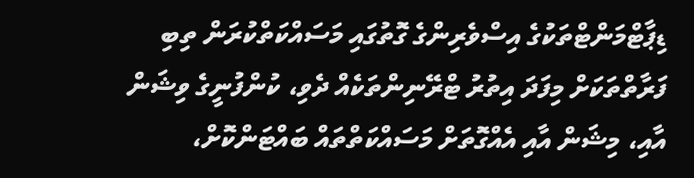ޑިޕާޓްމަންޓްތަކުގެ އިސްވެރިންގެ ގޮތުގައި މަސައްކަތްކުރަން ތިބި ފަރާތްތަކަށް މިފަދަ އިތުރު ޓްރޭނިންތަކެއް ދެވި، ކުންފުނީގެ ވިޝަން އާއި، މިޝަން އާއި އެއްގޮތަށް މަސައްކަތްތައް ބައްޓަންކޮށް،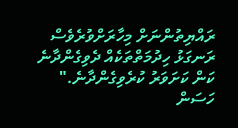ރައްޔިތުންނަށް މިހާރަށްވުރެވެސް ރަނގަޅު ހިދުމަތްތަކެއް ދެވިގެންދާނެ ކަން ކަށަވަރު ކުރެވިގެންދާނެ."
ހަސަން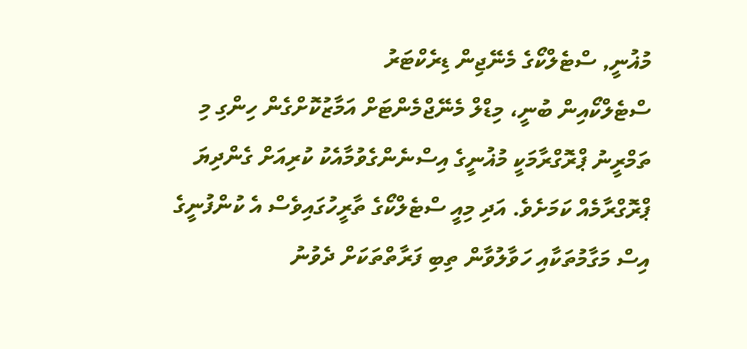މުޣުނީ, ސްޓެލްކޯގެ މެނޭޖިން ޑިރެކްޓަރު
ސްޓެލްކޯއިން ބުނީ، މިޑްލް މެނޭޖްމެންޓަށް އަމާޒުކޮށްގެން ހިންގި މި ތަމްރީނު ޕްރޮގްރާމަކީ މުޣުނީގެ އިސްނެންގެވުމާއެކު ކުރިއަށް ގެންދިޔަ ޕްރޮގްރާމެއް ކަމަށެވެ. އަދި މިއީ ސްޓެލްކޯގެ ތާރީހުގައިވެސް އެ ކުންފުނީގެ އިސް މަގާމުތަކާއި ހަވާލުވާން ތިބި ފަރާތްތަކަށް ދެވުނު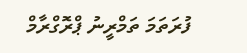ފުރަތަމަ ތަމްރީނު ޕްރޮގްރާމް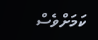ކަމަށްވެސް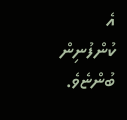އެ ކުންފުނިން ބުންޏެވެ.